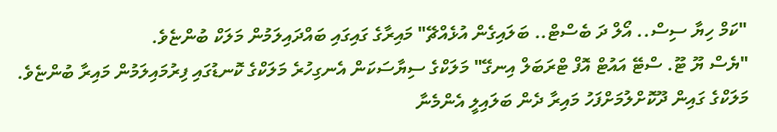"ކަމް ހިޔާ ސިސް.. އޯލް ދަ ބެސްޓް.. ބަލައިގެން އުޅެއްޗޭ" މައިރާގެ ގައިގައި ބައްދައިލަމުން މަލަކް ބުންޏެވެ.
"ޔެސް ޔޫ ޓޫ. ސްޓޭ އައުޓް އޮފް ޓްރަބަލް އިނގޭ" މަލަކްގެ ސިޔާސަކަން އެނގިހުރެ މަލަކްގެ ކޮނޑުގައި ފިރުމައިލަމުން މައިރާ ބުންޏެވެ. މަލަކްގެ ގައިން ދޫކޮށްލުމަށްފަހު މައިރާ ދެން ބަލައިލީ އެންމެނާ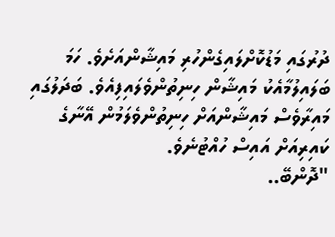ދުރުގައި މަޑުކޮށްލައިގެންހުރި މައިޝާންއަށެވެ. ހަމަ ބަލައިލުމާއެކު މައިޝާން ހިނިތުންވެލައިފިއެވެ. ބަދަލުގައި މައިރާވެސް މައިޝާންއަށް ހިނިތުންވެލަމުން އޭނާގެ ކައިރިއަށް އައިސް ހުއްޓުނެވެ.
"ދޮންބޭ..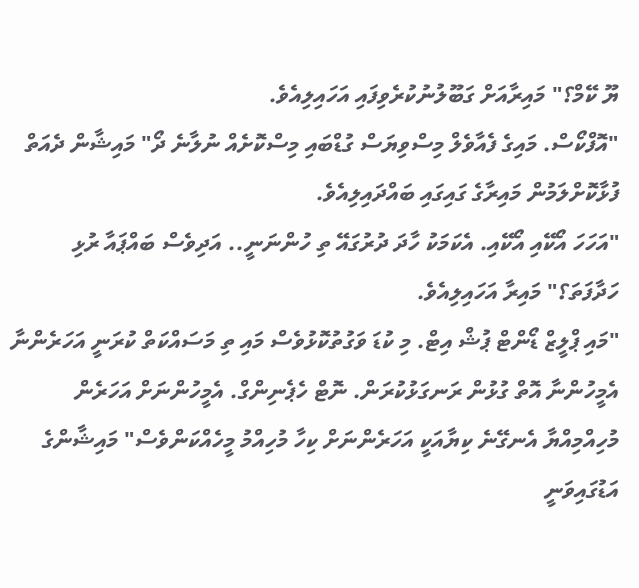ޔޫ ކޭމް؟" މައިރާއަށް ގަބޫލުނުކުރެވިފައި އަހައިލިއެވެ.
"އޮފްކޯސް. މައިގެ ފެއާވެލް މިސްވިޔަސް ގުޑްބައި މިސްކޮށެއް ނުލާނެ ދޯ" މައިޝާން ދެއަތް ފުޅާކޮށްލަމުން މައިރާގެ ގައިގައި ބައްދައިލިއެވެ.
"އަހަހަ އޯކޭއި އޯކޭއި. އެކަމަކު ހާދަ ދުރުގައޭ ތި ހުންނަނީ.. އަދިވެސް ބައްޕައާ ރުޅި ހަދާފަތަ؟" މައިރާ އަހައިލިއެވެ.
"މައި ޕްލީޒް ޑޯންޓް ޕުޝް އިޓް. މި ކުޑަ ވަގުތުކޮޅުވެސް މައި ތި މަސައްކަތް ކުރަނީ އަހަރެންނާ އެމީހުންނާ އޮތް ގުޅުން ރަނގަޅުކުރަން. ނޮޓް ހެޕެނިންގް. އެމީހުންނަށް އަހަރެން މުހިއްމިއްޔާ އެނގޭނެ ކިޔާއަކީ އަހަރެންނަށް ކިހާ މުހިއްމު މީހެއްކަންވެސް" މައިޝާންގެ އަޑުގައިވަނީ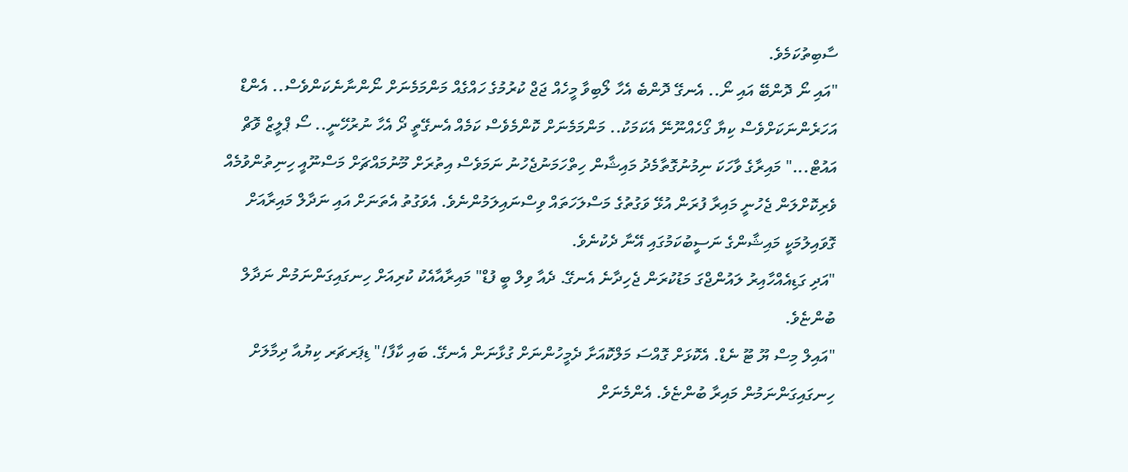ސާބިތުކަމެވެ.
"އައި ނޯ ދޮންބޭ އައި ނޯ.. އެނގޭ ދޮންބެ އެހާ ލޯބިވާ މީހެއް ޖަޖް ކުރުމުގެ ހައްގެއް މަންމަމެނަށް ނޯންނާނެކަންވެސް.. އެންޑް އަހަރެންނަކަށްވެސް ކިޔާ ގޯހެއްނޫނޭ އެކަމަކު.. މަންމަމެނަށް ކޮންމެވެސް ކަމެއް އެނގޭތީ ދޯ އެހާ ނުރުހޭނީ.. ސޯ ޕްލީޒް ވޮޗް އައުޓް..." މައިރާގެ ވާހަކަ ނިމުނުގޮތާމެދު މައިޝާން ހިތްހަމަނުޖެހުނު ނަމަވެސް އިތުރަށް މޫނުމައްޗަށް މަސްނޫއީ ހިނިތުންވުމެއް ވެރިކޮށްލަން ޖެހުނީ މައިރާ ފުރަން އުޅޭ ވަގުތުގެ މަސްލަހަތައް ވިސްނައިލަމުންނެވެ. އެވަގުތު އެތަނަށް އައި ނަދާލް މައިރާއަށް ގޮވައިލުމަކީ މައިޝާންގެ ނަސީބުކަމުގައި އޭނާ ދެކުނެވެ.
"އަދި ގަޑިއެއްހާއިރު ލައުންޖްގަ މަޑުކުރަން ޖެހިދާނެ އެނގޭ. ދެއާ ވިލް ބީ ފުޑް" މައިރާއާއެކު ކުރިއަށް ހިނގައިގަންނަމުން ނަދާލް ބުންޏެވެ.
"އައިލް މިސް ޔޫ ޓޫ ނެޑް. އެކޮޅަށް ގޮއްސަ މަލްކޮއަށާ ދެމީހުންނަށް ގުޅާނަން އެނގޭ. ބައި ކާފާ!" ޑިޕަރޗަރ ކިޔުއާ ދިމާލަށް ހިނގައިގަންނަމުން މައިރާ ބުންޏެވެ. އެންމެނަށް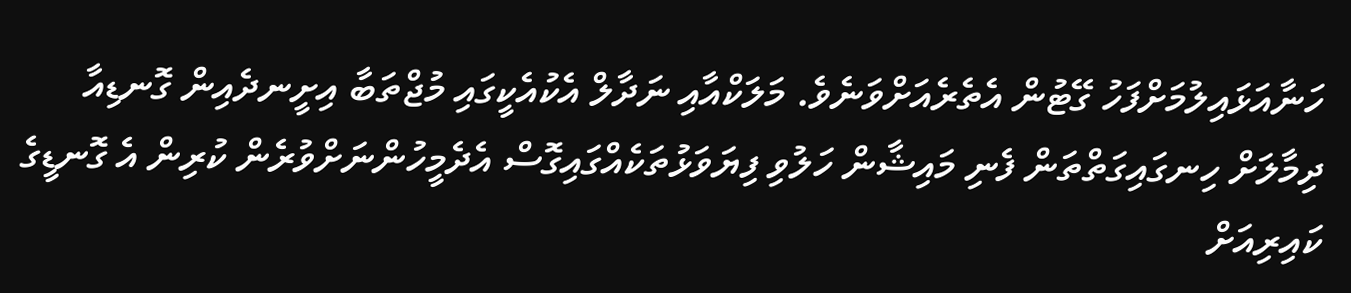ހަނާއަޅައިލުމަށްފަހު ގޭޓުން އެތެރެއަށްވަނެވެ. މަލަކްއާއި ނަދާލް އެކުއެކީގައި މުޖްތަބާ އިށީނދެއިން ގޮނޑިއާ ދިމާލަށް ހިނގައިގަތްތަން ފެނި މައިޝާން ހަލުވި ފިޔަވަޅުތަކެއްގައިގޮސް އެދެމީހުންނަށްވުރެން ކުރިން އެ ގޮނޑީގެ ކައިރިއަށް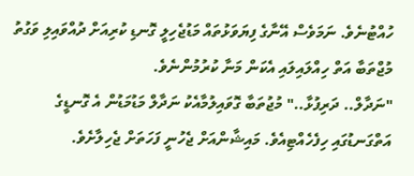ހުއްޓުނެވެ. ނަމަވެސް އޭނާގެ ފިޔަވަޅުތައް މަޑުޖެހިލީ ގޮނޑި ކުރިއަށް ދުއްވައިލި ވަގުތު މުޖްތަބާ އަތް ހިއްލައިލައި އެކަން މަނާ ކުރުމުންނެވެ.
"ނަދާލް.. ދަރިފުޅާ.." މުޖުތަބާ ގޮވައިލުމާއެކު ނަދާލް މަޑުމަޑުން އެ ގޮނޑީގެ އަތްގަނޑުގައި ހިފެހެއްޓިއެވެ. މައިޝާންއަށް ޖެހުނީ ފަހަތަށް ޖެހިލާށެވެ.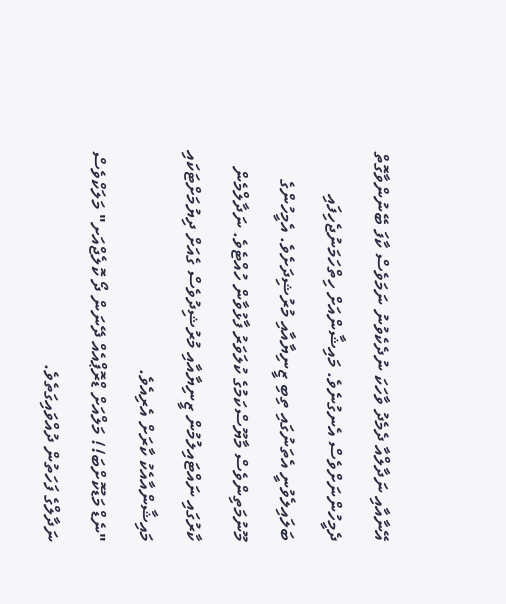އޭނާއާއި ނަދާލްއާ ދެމެދު ވާހަކަ ނުދެކެވުނު ނަމަވެސް ކާފަ ބޭނުންވާގޮތް ދެމީހުންނަށްވެސް އެނގުނެވެ. މައިޝާންއަށް ހިތްހަމަނުޖެހިފައި ބަލައިލެވުނީ އެތަނުގައި ތިބި ޒީނިޔާއާއި މުރުޝިދަށެވެ. އެމީހުންގެ މޫނުމަތިންވެސް މާޔޫސްކަމުގެ ކުލަވަރު ފާޅުވާން ހުއްޓެވެ. ނަދާލްމެން ކާރުގައި ނައްޓައިލުމުން ޒީނިޔާއާއި މުރުޝިދުވެސް ގެއަށް ދިޔުމަށްޓަކައި މައިޝާންއާއެކު ކާރަށް އެރިއެވެ.
"ނެޑް މަޑުކޮށްބަ!! މަލްއަށް ޑްރޮޕްއެއް ދޭނަން ދޯ ކޮލެޖްއަށ" މަލަކްވެސް ނަދާލްގެ ފަހަތުން ދުއްވައިގަތެވެ.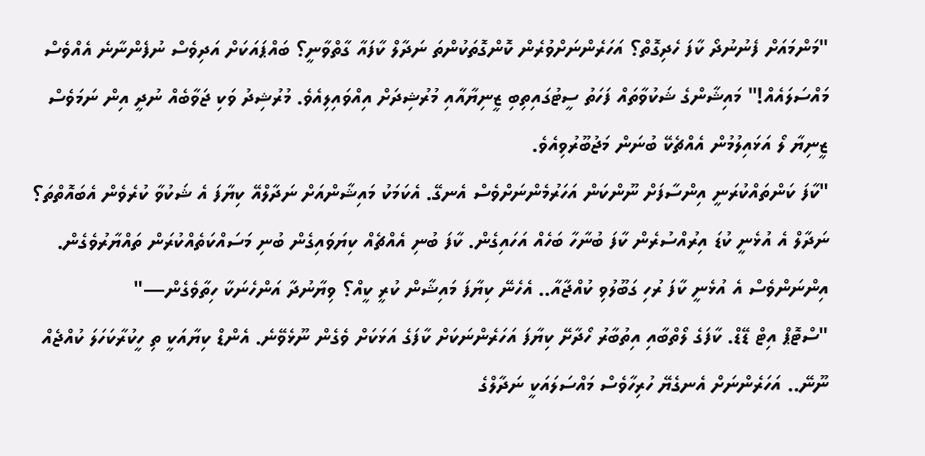"މަންމައަށް ފެނުނުދޯ ކާފަ ހެދިގޮތް؟ އަހަރެންނަށްވުރެން ކޮންގޮތަކުންތަ ނަދާލް ކާފައާ ގާތްވާނީ؟ ބައްޕައަކަށް އަދިވެސް ނުފެންނާނެ އެއްވެސް މައްސަލައެއް!" މައިޝާންގެ ޝަކުވާތައް ފަހަތު ސީޓުގައިތިބި ޒީނިޔާއާއި މުރުޝިދަށް އިއްވައިލިއެވެ. މުރުޝިދު ވަކި ޖަވާބެއް ނުދީ އިން ނަމަވެސް ޒީނިޔާ ލޯ އަޅައިލުމުން އެއްޗެކޭ ބުނަން މަޖުބޫރުވިއެވެ.
"ކާފަ ކަންތައްކުރަނީ އިންސާފަށް ނޫންކަން އަހަރުމެންނަށްވެސް އެނގޭ. އެކަމަކު މައިޝާންއަށް ނަދާލްއޭ ކިޔާފަ އެ ޝަކުވާ ކުރެވެން އެބައޮތްތަ؟ ނަދާލް އެ އުޅެނީ ކުޑަ އިރުއްސުރެން ކާފަ ބުނާހާ ބަހެއް އަހައިގެން. ކާފަ ބުނި އެއްޗެއް ކިޔަވައިގެން ބުނި މަސައްކަތެއްކުރަން ތައްޔާރުވެގެން. އިންނަންވެސް އެ އުޅެނީ ކާފަ ރުހި ގަބޫލުވި ކުއްޖާއާ.. އެހެނޭ ކިޔާފަ މައިޝާން ކުރީ ކީއް؟ ވިޔާނުދާ އަންހެނަކާ ހިތާވެގެން—"
"ސްޓޮޕް އިޓް ޑޭޑް. ކާފަގެ ލޯތްބާއި އިތުބާރު ހޯދާށޭ ކިޔާފަ އަހަރެންނަކަށް ކާފަގެ އަޅަކަށް ވެގެން ނޫޅެވޭނެ. އެންޑް ކިޔާއަކީ ތި ހީކުރާކަހަލަ ކުއްޖެއް ނޫނޭ.. އަހަރެންނަށް އެނގެޔޭ ހުރިހާވެސް މައްސަލައަކީ ނަދާލްގެ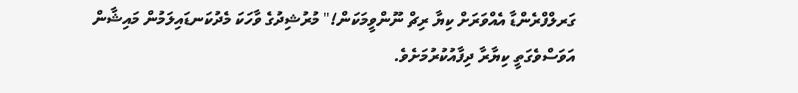ގަރލްފްރެންޑާ އެއްވަރަށް ކިޔާ ރިޗް ނޫންވީމަކަން!" މުރުޝިދުގެ ވާހަކަ މެދުކަނޑައިލަމުން މައިޝާން އަވަސްވެގަތީ ކިޔާރާ ދިފާއުކުރުމަށެވެ.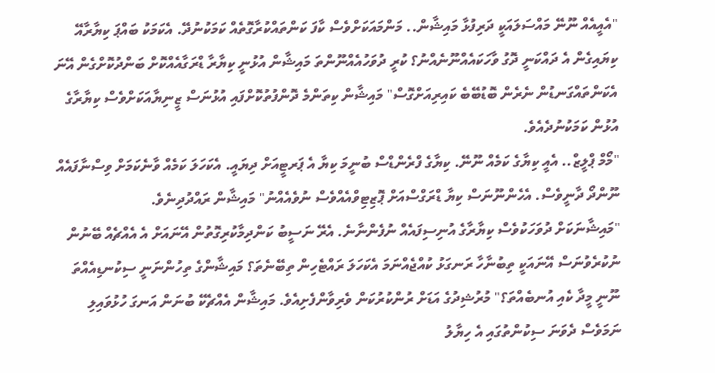"އެއީއެއް ނޫނޭ މައްސަލައަކީ ދަރިފުޅާ މައިޝާން.. މަންމައަކަށްވެސް ކާފަ ކަންތައްކުރާގޮތެއް ކަމަކުނުދޭ. އެކަމަކު ބައްޕަ ކިޔާރާއޭ ކިޔައިގެން އެ ދައްކަނީ ދޮގު ވާހަކައެއްނޫނެއްނު؟ ކުރީ ދުވަހުއެއްނޫންތަ މައިޝާން އުޅުނީ ކިޔާރާ ޑްރަގާއެއްކޮށް ބަންދުކޮށްގެން އޭނަ އެކަންތައްގަނޑުން ނެރެން ބޮޑުބޭބެ ކައިރިއަށްގޮސް" މައިޝާން ކިތަންމެ ދޮންފުތުކޮށްފައި އުޅުނަސް ޒީނިޔާއަކަށްވެސް ކިޔާރާގެ އުޅުން ކަމަކުނުދެއެވެ.
"މޯމް ޕްލީޒް.. އެއީ ކިޔާގެ ކަމެއް ނޫނޭ. ކިޔާގެ ފްރެންޑްސް ބުނީމަ ކިޔާ އެ ޕަރޓީއަށް ދިޔައީ. އެކަހަލަ ކަމެއް ވާނެކަމަށް ވިސްނާފައެއް ނޫންދޯ ދާނީވެސް. އެހެންނޫނަސް ކިޔާ ޑްރަގްސްއަށް ޕޮޒިޓިވްއެއްވެސް ނުވެއެއްނު" މައިޝާން ރައްދުދިނެވެ.
"މައިޝާނަކަށް ދުވަހަކުވެސް ކިޔާރާގެ އުނިސިފައެއް ނުފެންނާނެ. އެރޭ ނަސީބު ކަންދިމާކުރިގޮތުން އޭނައަށް އެ އެއްޗެއް ބޭނުން ނުކުރެވުނަސް އޭނައަކީ ތިބުނާހާ ރަނގަޅު ކުއްޖެއްނަމަ އެކަހަލަ ރައްޓެހިން ތިބޭނެތަ؟ މައިޝާންގެ ތިހުންނަނީ ސިކުނޑިއެއްތަ ނޫނީ މީދާ ކެއި އުނބެއްތަ؟" މުރުޝިދުގެ އަޑަށް ރުންކުރުކަން ވެރިވާންފެށިއެވެ. މައިޝާން އެއްޗެކޭ ބުނަން އަނގަ ހުޅުވައިލި ނަމަވެސް ދެވަނަ ސިކުންތުގައި އެ ހިޔާލު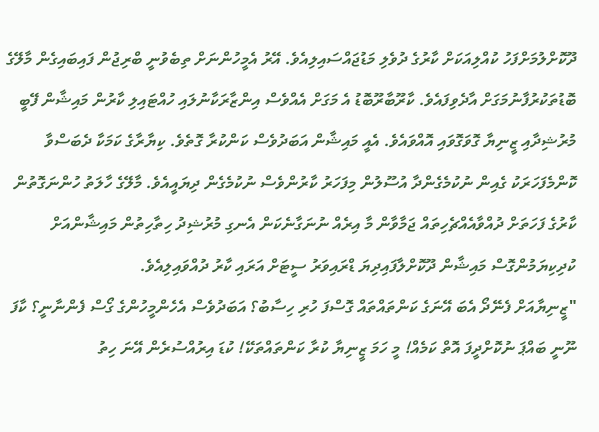ދޫކޮށްލުމަށްފަހު ކުއްލިއަކަށް ކާރުގެ ދުވެލި މަޑުޖައްސައިލިއެވެ. އޭރު އެމީހުންނަށް ތިބެވުނީ ބްރިޖުން ފައިބައިގެން މާލޭގެ ބޮޑުތަކުރުފާނުމަގަށް އާދެވިފައެވެ. ކާރޫބާރޫބޮޑު އެ މަގަށް އެއްވެސް އިންޒާރަކާނުލައި ހުއްޓައިލި ކާރުން މައިޝާން ފޭބީ މުރުޝިދާއި ޒީނިޔާ ގޮވަގޮވައި އޮއްވައެވެ. އެއީ މައިޝާން އަބަދުވެސް ކަންކުރާ ގޮތެވެ. ކިޔާރާގެ ކަމަކާ ދެބަސްވާ ކޮންމެފަހަރަކު ގެއިން ނުކުމެގެންދާ އުސޫލުން މިފަހަރު ކާރުންވެސް ނުކުމެގެން ދިޔައީއެވެ. މާލޭގެ ހާލަތު ހުންނަގޮތުން ކާރުގެ ފަހަތަށް ދުއްވާއެއްޗެހިތައް ޖަމާވާން މާ އިރެއް ނުނަގާނެކަން އެނގި މުރުޝިދު ހިތާހިތުން މައިޝާންއަށް ކުދިކިޔަމުންގޮސް މައިޝާން ދޫކޮށްލާފައިދިޔަ ޑްރައިވަރު ސީޓަށް އަރައި ކާރު ދުއްވައިލިއެވެ.
"ޒީނިޔާއަށް ފެނޭދޯ އެބަ އޭނަގެ ކަންތައްތައް ގޮސްފަ ހުރި ހިސާބު؟ އަބަދުވެސް އެހެންމީހުންގެ ގޯސް ފެންނާނީ؟ ކާފަ ނޫނީ ބައްޕަ ނުކޮށްދީފަ އޮތް ކަމެއް! މީ ހަމަ ޒީނިޔާ ކުރާ ކަންތައްތަކޭ! ކުޑަ އިރުއްސުރެން އޭނަ ހިތު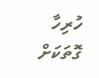ހުރިހާ ގޮތަކަށް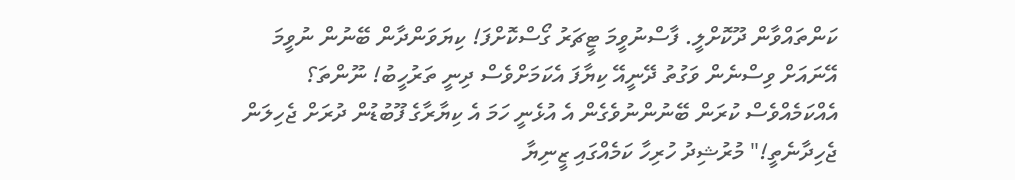ކަންތައްވާން ދޫކޮށްލީ. ފާސްނުވީމަ ޓީޗަރު ގޯސްކޮށްފަ! ކިޔަވަންދާން ބޭނުން ނުވީމަ އޭނައަށް ވިސްނެން ވަގުތު ދޭނީއޭ ކިޔާފަ އެކަމަށްވެސް ދިނީ ތަރުހީބު! ނޫންތަ؟ އެއްކަމެއްވެސް ކުރަން ބޭނުންނުވެގެން އެ އުޅެނީ ހަމަ އެ ކިޔާރާގެ ފޫބުޑުން ދުރަށް ޖެހިލަން ޖެހިދާނެތީ!" މުރުޝިދު ހުރިހާ ކަމެއްގައި ޒީނިޔާ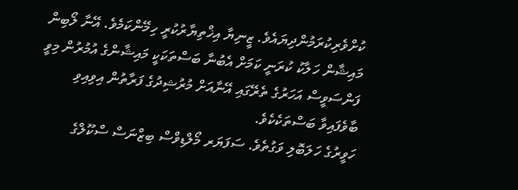ކުށްވެރިކުރަމުންދިޔައެވެ. ޒީނިޔާ އިޚްތިޔާރުކުރީ ހިމޭންކަމެވެ. އޭނާ ލޯބިން މައިޝާން ހަލާކު ކުރަނީ ކަމަށް އެބުނާ ބަސްތަކަކީ މައިޝާންގެ އުމުރުން މިވީ ފަންސަވީސް އަހަރުގެ ތެރޭގައި އޭނާއަށް މުރުޝިދުގެ ފަރާތުން އިވިއިވި ބާވެފައިވާ ބަސްތަކެކެވެ.
ހަވީރުގެ ހަލަބޮލި ވަގުތެވެ. ސަފަޔަރ މޯލްޑިވްސް ބިޒްނަސް ސްކޫލްގެ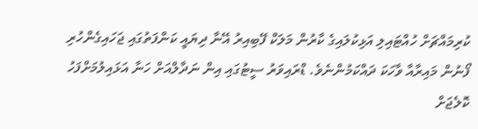ކުރިމައްޗަށް ހުއްޓައިލި އަޅިކުލައިގެ ކާރުން މަލަކް ފޭބިއިރު އޭނާ ދިޔައީ ކަންފަތުގައި ޖަހައިގެންހުރި ފޯނުން މައިރާއާ ވާހަކަ ދައްކަމުންނެވެ. ޑްރައިވަރު ސީޓުގައި އިން ނަދާލްއަށް ހަނާ އަޅައިލުމަށްފަހު ކޮލެޖަށް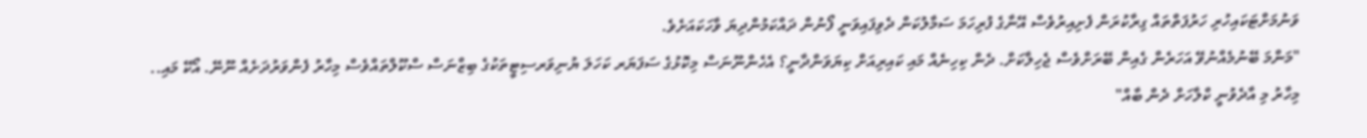ވަނުމަށްޓަކައިހުރި ހަރުފަތްތައް ގިރާކުރަން ފެށިއިރުވެސް އޭނާގެ ފުރިހަމަ ސަމާލުކަން ދެވިފައިވަނީ ފޯނުން ދައްކަމުންދިޔަ ވާހަކައަށެވެ.
"މަންމަ ބޭނުމެއްނުވޭ އަހަރެން ގެއިން ބޭރަށްވެސް ޖެހިލާކަށް. ދެން ކިހިނެއް މައި ކައިރިއަށް ކިޔަވަންދާނީ؟ އެހެންނޫނަސް މިކޮޅުގެ ސަފަޔަރ ކަހަލަ ޔުނިވަރސިޓީތަކުގެ ބިޒްނަސް ސްކޫލްތައްވެސް މިހާރު ފެންވަރުދަށެއް ނޫނޭ. އޯކޭ މައި.. މިހާރު މި އާދެވުނީ ކްލާހަށް ދެން ބާއް"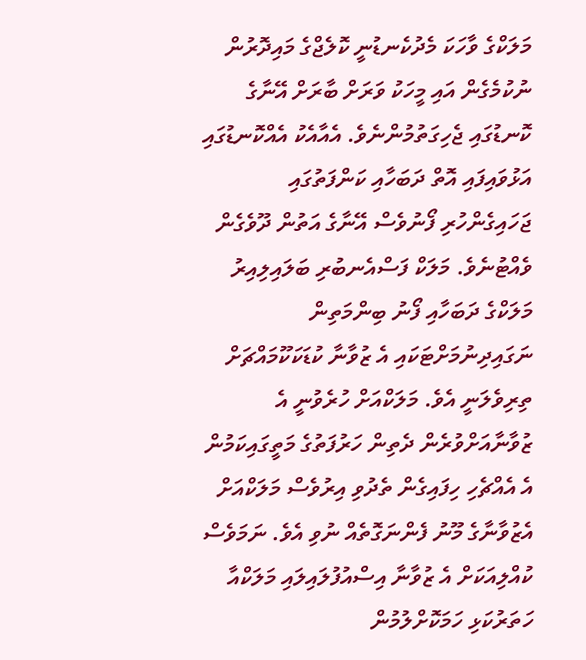މަލަކްގެ ވާހަކަ މެދުކެނޑުނީ ކޮލެޖްގެ މައިދޮރުން ނުކުމެގެން އައި މީހަކު ވަރަށް ބާރަށް އޭނާގެ ކޮނޑުގައި ޖެހިގަތުމުންނެވެ. އެއާއެކު އެއްކޮނޑުގައި އަޅުވައިފައި އޮތް ދަބަހާއި ކަންފަތުގައި ޖަހައިގެންހުރި ފޯނުވެސް އޭނާގެ އަތުން ދޫވެގެން ވެއްޓުނެވެ. މަލަކް ފަސްއެނބުރި ބަލައިލިއިރު މަލަކްގެ ދަބަހާއި ފޯނު ބިންމަތިން ނަގައިދިނުމަށްޓަކައި އެ ޒުވާނާ ކުޑަކަކޫމައްޗަށް ތިރިވެލަނީ އެވެ. މަލަކްއަށް ހުރެވުނީ އެ ޒުވާނާއަށްވުރެން ދެތިން ހަރުފަތުގެ މަތީގައިކަމުން އެ އެއްޗެހި ހިފައިގެން ތެދުވި އިރުވެސް މަލަކްއަށް އެޒުވާނާގެ މޫނު ފެންނަގޮތެއް ނުވި އެވެ. ނަމަވެސް ކުއްލިއަކަށް އެ ޒުވާނާ އިސްއުފުލައިލައި މަލަކްއާ ހަތަރުކަޅި ހަމަކޮށްލުމުން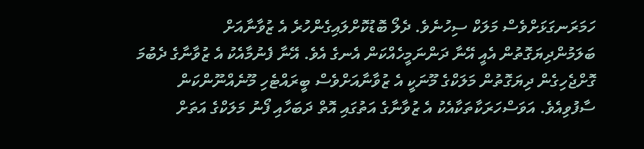ހަމަރަނގަޅަށްވެސް މަލަކް ސިހުނެވެ. ދެލޯ ބޮޑުކޮށްލައިގެންހުރެ އެ ޒުވާނާއަށް ބަލަމުންދިޔަގޮތުން އެއީ އޭނާ ދަންނަމީހެއްކަން އެނގެ އެވެ. އޭނާ ފެނުމާއެކު އެ ޒުވާނާގެ ދެބުމަ ގޮށްޖެހިގެން ދިޔަގޮތުން މަލަކްގެ މޫނަކީ އެ ޒުވާނާއަށްވެސް ބީރައްޓެހި މޫނެއްނޫންކަން ސާފުވިއެވެ. އަވަސްހަރަކާތަކާއެކު އެ ޒުވާނާގެ އަތުގައި އޮތް ދަބަހާއި ފޯނު މަލަކްގެ އަތަށް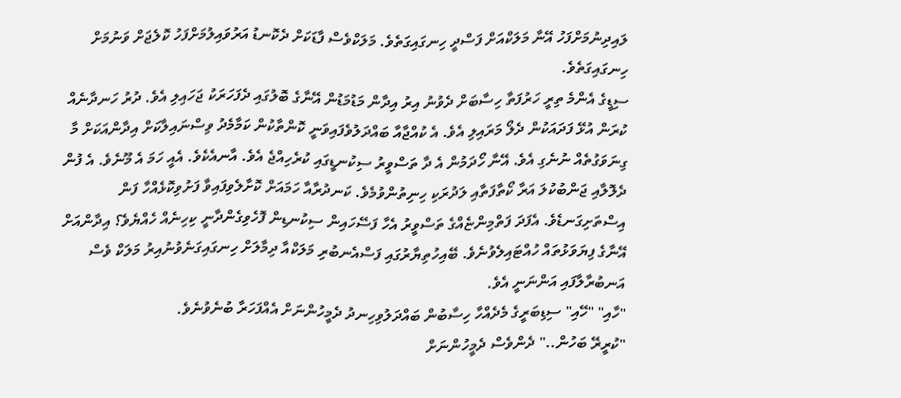ލައިދިނުމަށްފަހު އޭނާ މަލަކްއަށް ފަސްދީ ހިނގައިގަތެވެ. މަލަކްވެސް ފާޑަކަށް ދެކޮނޑު އަރުވައިލުމަށްފަހު ކޮލެޖަށް ވަނުމަށް ހިނގައިގަތެވެ.
ސިޑީގެ އެންމެ ތިރީ ހަރުފަތާ ހިސާބަށް ދެވުނު އިރު އިދާން މަޑުމަޑުން އޭނާގެ ބޮލުގައި ދެފަހަރަކު ޖަހައިލި އެވެ. ދުރު ހަނދާނެއް ކުރަން އުޅޭ ފަދައަކުން ދެލޯ މަރައިލި އެވެ. އެ ކުއްޖާއާ ބައްދަލުވެފައިވަނީ ކޮންތާކުން ކަމާމެދު ވިސްނައިލާކަށް އިދާންއަކަށް މާ ގިނަވަގުތެއް ނުނެގި އެވެ. އޭނާ ހޯދަމުން އެ ދާ ތަސްވީރު ސިކުނޑީގައި ކުރެހިއްޖެ އެވެ. އާނއެކެވެ. އެއީ ހަމަ އެ މޫނެވެ. އެ ފުން ދެލޮލާއި ޖަންބުކުލަ އަރާ ކޯތާފަތާއި ލަދުރަކި ހިނިތުންވުމެވެ. ކަނދުރާއާ ހަމައަށް ކޮށާލެވިފައިވާ ފަށުވިކޮޅެއްހާ ފަން އިސްތަށިގަނޑެވެ. އެފަދަ ފަތްމިންޏެއްގެ ތަސްވީރު އެހާ ފަސޭހައިން ސިކުނޑިން ފޮހެވިގެންދާނީ ކިހިނެއް ހެއްޔެވެ؟ އިދާންއަށް އޭނާގެ ފިޔަވަޅުތައް ހުއްޓައިލެވުނެވެ. ބޭއިހުތިޔާރުގައި ފަސްއެނބުރި މަލަކްއާ ދިމާލަށް ހިނގައިގަނެވުނުއިރު މަލަކް ވެސް އަނބުރާލާފައި އަންނަނީ އެވެ.
"ހާއި" "ހޭއި" ސިޑިބަރީގެ މެދެއްހާ ހިސާބުން ބައްދަލުވިހިނދު ދެމީހުންނަށް އެއްފަހަރާ ބުނެވުނެވެ.
"ކުރީރޭ ބަހުން.." ދެންވެސް ދެމީހުންނަށް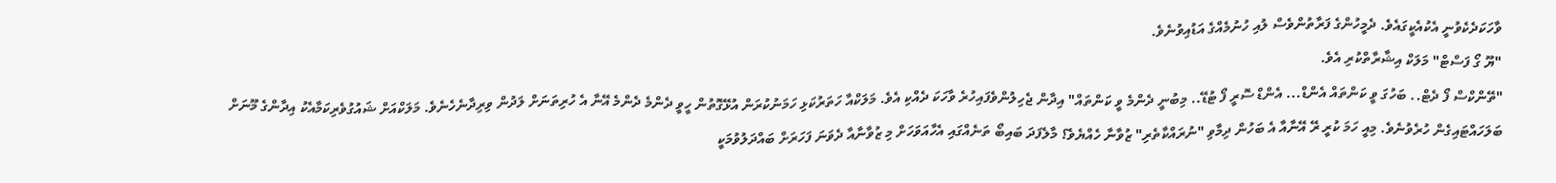ވާހަކަދެކެވުނީ އެކުއެކީގައެވެ. ދެމީހުންގެ ފަރާތުންވެސް ލުއި ހުނުމެއްގެ އަޑުއިވުނެވެ.
"ޔޫ ގޯ ފަސްޓް" މަލަކް އިޝާރާތްކުރި އެވެ.
"ތޭންކްސް ފޯ ދެޓް.. ބަހުގަ ވީ ކަންތައް އެންޑް... އެންޑް ސޮރީ ފޯ ޓުޑޭ.. މިބުނީ ދެންމެ ވީ ކަންތައް" އިދާން ޖެހިލުންވެފައިހުރެ ވާހަކަ ދެއްކި އެވެ. މަލަކްއާ ހަތަރުކަޅި ހަމަނުކުރަން އުޅޭގޮތުން ހީވީ ދެންމެ ދެންމެ އޭނާ އެ ހުރިތަނަށް ލަދުން ވިރިދާނެހެނެވެ. މަލަކްއަށް ޝައުގުވެރިކަމާއެކު އިދާންގެ މޫނަށް ބަލަހައްޓައިގެން ހުރެވުނެވެ. މިއީ ހަމަ ކުރީ ރޭ އޭނާއާ އެ ބަހުން ދިމާވި "ނުރައްކާތެރި" ޒުވާނާ ހެއްޔެވެ؟ މާލެފަދަ ބައިބޯ ތަނެއްގައި އެހާއަވަހަށް މި ޒުވާނާއާ ދެވަނަ ފަހަރަށް ބައްދަލުވުމަކީ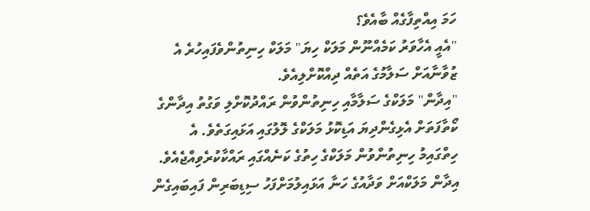ހަމަ އިއްތިފާގެއް ބާއެވެ؟
"އެއީ އެހާވަރު ކަމެއްނޫން މަލަކް ހިޔަ" މަލަކް ހިނިތުންވެފައިހުރެ އެ ޒުވާނާއަށް ސަލާމުގެ އަތެއް ދިއްކޮށްލިއެވެ.
"އިދާން" މަލަކްގެ ސަލާމާއި ހިނިތުންވުން ރައްދުކޮށްލި ވަގުތު އިދާންގެ ކޯތާފަތަށް އެޅިގެންދިޔަ އަޑިކޮޅު މަލަކްގެ ލޮލުގައި އަޅައިގަތެވެ. އެ ހިތްގައިމު ހިނިތުންވުން މަލަކްގެ ހިތުގެ ކަނެއްގައި ރައްކާކުރެވިއްޖެއެވެ. އިދާން މަލަކްއަށް ވަދާއުގެ ހަނާ އަޅައިލުމަށްފަހު ސިޑިބަރިން ފައިބައިގެން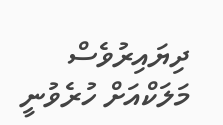ދިޔައިރުވެސް މަލަކްއަށް ހުރެވުނީ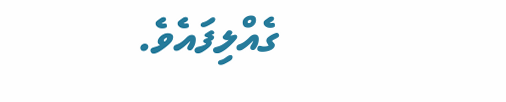ގެއްލިފައެވެ.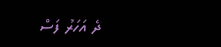ދެ އަހަރު ފަސް